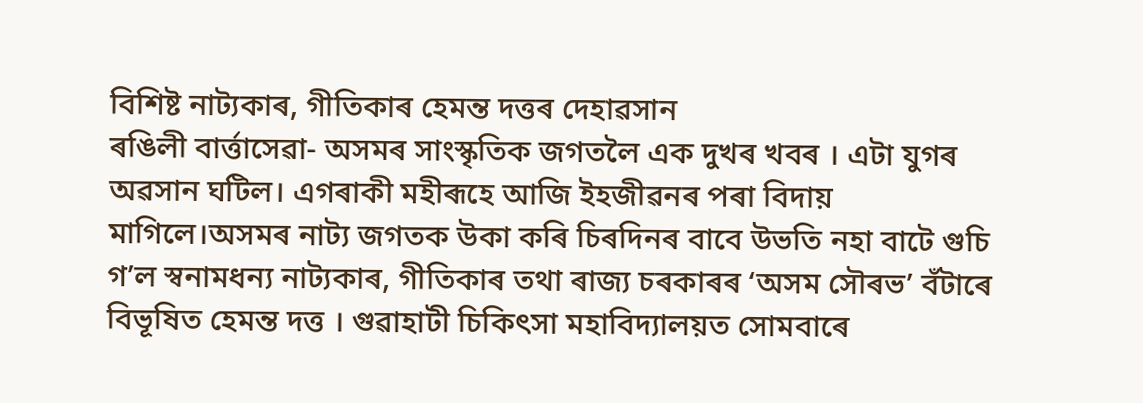বিশিষ্ট নাট্যকাৰ, গীতিকাৰ হেমন্ত দত্তৰ দেহাৱসান
ৰঙিলী বাৰ্ত্তাসেৱা- অসমৰ সাংস্কৃতিক জগতলৈ এক দুখৰ খবৰ । এটা যুগৰ অৱসান ঘটিল। এগৰাকী মহীৰূহে আজি ইহজীৱনৰ পৰা বিদায় মাগিলে।অসমৰ নাট্য জগতক উকা কৰি চিৰদিনৰ বাবে উভতি নহা বাটে গুচি গ’ল স্বনামধন্য নাট্যকাৰ, গীতিকাৰ তথা ৰাজ্য চৰকাৰৰ ‘অসম সৌৰভ’ বঁটাৰে বিভূষিত হেমন্ত দত্ত । গুৱাহাটী চিকিৎসা মহাবিদ্যালয়ত সোমবাৰে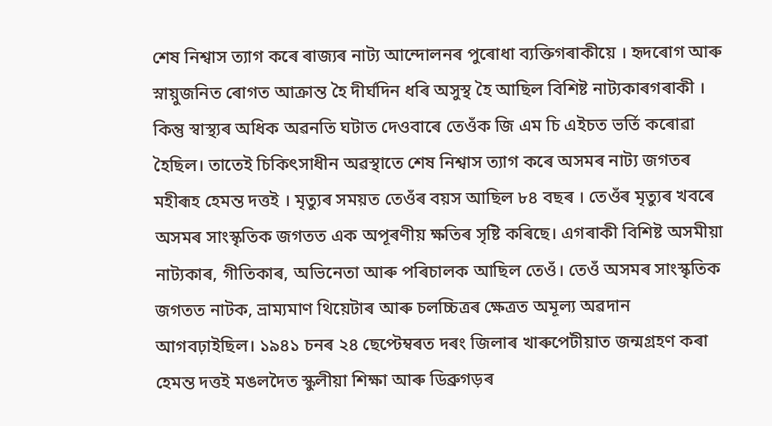শেষ নিশ্বাস ত্যাগ কৰে ৰাজ্যৰ নাট্য আন্দোলনৰ পুৰোধা ব্যক্তিগৰাকীয়ে । হৃদৰোগ আৰু স্নায়ুজনিত ৰোগত আক্ৰান্ত হৈ দীৰ্ঘদিন ধৰি অসুস্থ হৈ আছিল বিশিষ্ট নাট্যকাৰগৰাকী । কিন্তু স্বাস্থ্যৰ অধিক অৱনতি ঘটাত দেওবাৰে তেওঁক জি এম চি এইচত ভৰ্তি কৰোৱা হৈছিল। তাতেই চিকিৎসাধীন অৱস্থাতে শেষ নিশ্বাস ত্যাগ কৰে অসমৰ নাট্য জগতৰ মহীৰূহ হেমন্ত দত্তই । মৃত্যুৰ সময়ত তেওঁৰ বয়স আছিল ৮৪ বছৰ । তেওঁৰ মৃত্যুৰ খবৰে অসমৰ সাংস্কৃতিক জগতত এক অপূৰণীয় ক্ষতিৰ সৃষ্টি কৰিছে। এগৰাকী বিশিষ্ট অসমীয়া নাট্যকাৰ, গীতিকাৰ, অভিনেতা আৰু পৰিচালক আছিল তেওঁ। তেওঁ অসমৰ সাংস্কৃতিক জগতত নাটক, ভ্রাম্যমাণ থিয়েটাৰ আৰু চলচ্চিত্ৰৰ ক্ষেত্ৰত অমূল্য অৱদান আগবঢ়াইছিল। ১৯৪১ চনৰ ২৪ ছেপ্টেম্বৰত দৰং জিলাৰ খাৰুপেটীয়াত জন্মগ্রহণ কৰা হেমন্ত দত্তই মঙলদৈত স্কুলীয়া শিক্ষা আৰু ডিব্ৰুগড়ৰ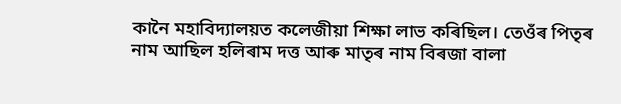কানৈ মহাবিদ্যালয়ত কলেজীয়া শিক্ষা লাভ কৰিছিল। তেওঁৰ পিতৃৰ নাম আছিল হলিৰাম দত্ত আৰু মাতৃৰ নাম বিৰজা বালা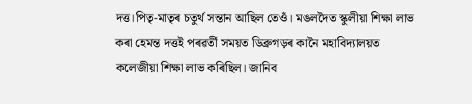দত্ত।পিতৃ-মাতৃৰ চতুৰ্থ সন্তান আছিল তেওঁ। মঙলদৈত স্কুলীয়া শিক্ষা লাভ কৰা হেমন্ত দত্তই পৰৱৰ্তী সময়ত ডিব্ৰুগড়ৰ কানৈ মহাবিদ্যালয়ত কলেজীয়া শিক্ষা লাভ কৰিছিল। জানিব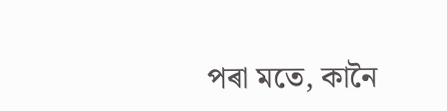পৰা মতে, কানৈ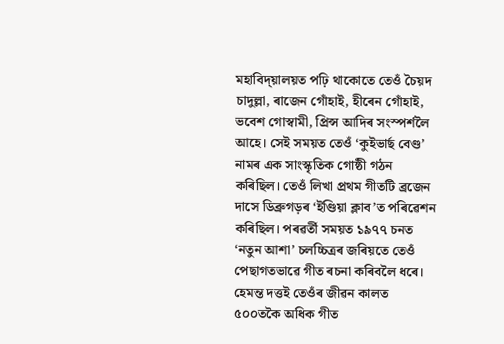মহাবিদ্য়ালয়ত পঢ়ি থাকোতে তেওঁ চৈয়দ চাদুল্লা, ৰাজেন গোঁহাই, হীৰেন গোঁহাই, ভবেশ গোস্বামী, প্ৰিন্স আদিৰ সংস্পৰ্শলৈ আহে। সেই সময়ত তেওঁ ‘কুইভাৰ্ছ বেণ্ড’ নামৰ এক সাংস্কৃতিক গোষ্ঠী গঠন কৰিছিল। তেওঁ লিখা প্ৰথম গীতটি ব্ৰজেন দাসে ডিব্ৰুগড়ৰ ‘ইণ্ডিয়া ক্লাব’ত পৰিৱেশন কৰিছিল। পৰৱৰ্তী সময়ত ১৯৭৭ চনত ‘নতুন আশা’ চলচ্চিত্ৰৰ জৰিয়তে তেওঁ পেছাগতভাৱে গীত ৰচনা কৰিবলৈ ধৰে। হেমন্ত দত্তই তেওঁৰ জীৱন কালত ৫০০তকৈ অধিক গীত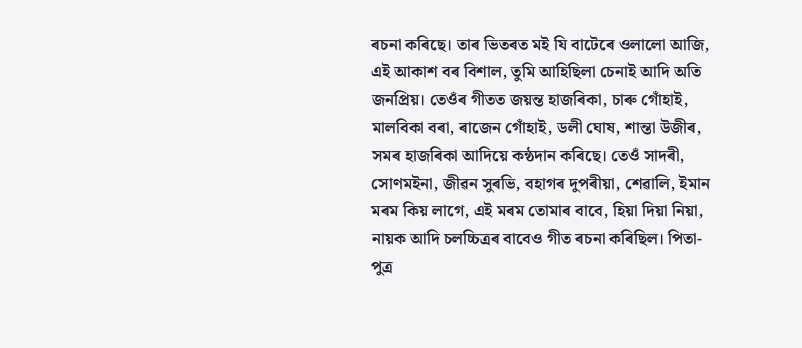ৰচনা কৰিছে। তাৰ ভিতৰত মই যি বাটেৰে ওলালো আজি, এই আকাশ বৰ বিশাল, তুমি আহিছিলা চেনাই আদি অতি জনপ্ৰিয়। তেওঁৰ গীতত জয়ন্ত হাজৰিকা, চাৰু গোঁহাই, মালবিকা বৰা, ৰাজেন গোঁহাই, ডলী ঘোষ, শান্তা উজীৰ, সমৰ হাজৰিকা আদিয়ে কন্ঠদান কৰিছে। তেওঁ সাদৰী, সোণমইনা, জীৱন সুৰভি, বহাগৰ দুপৰীয়া, শেৱালি, ইমান মৰম কিয় লাগে, এই মৰম তোমাৰ বাবে, হিয়া দিয়া নিয়া, নায়ক আদি চলচ্চিত্ৰৰ বাবেও গীত ৰচনা কৰিছিল। পিতা-পুত্ৰ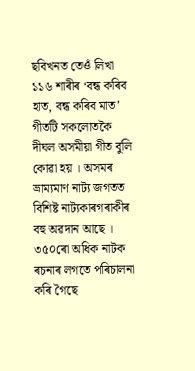ছবিখনত তেওঁ লিখা ১১৬ শাৰীৰ ‘বন্ধ কৰিব হাত, বন্ধ কৰিব মাত’ গীতটি সকলোতকৈ দীঘল অসমীয়া গীত বুলি কোৱা হয় । অসমৰ ভ্ৰাম্যমাণ নাট্য জগতত বিশিষ্ট নাট্যকাৰগৰাকীৰ বহু অৱদান আছে । ৩৫০ৰো অধিক নাটক ৰচনাৰ লগতে পৰিচালনা কৰি গৈছে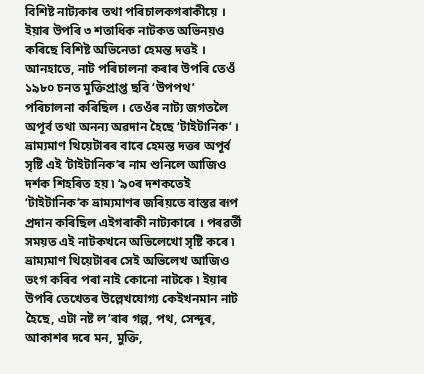বিশিষ্ট নাট্যকাৰ তথা পৰিচালকগৰাকীয়ে । ইয়াৰ উপৰি ৩ শতাধিক নাটকত অভিনয়ও কৰিছে বিশিষ্ট অভিনেতা হেমন্ত দত্তই । আনহাতে, নাট পৰিচালনা কৰাৰ উপৰি তেওঁ ১৯৮০ চনত মুক্তিপ্ৰাপ্ত ছবি ‘উপপথ’ পৰিচালনা কৰিছিল । তেওঁৰ নাট্য জগতলৈ অপূৰ্ব তথা অনন্য অৱদান হৈছে ‘টাইটানিক’ । ভ্ৰাম্যমাণ থিয়েটাৰৰ বাবে হেমন্ত দত্তৰ অপূৰ্ব সৃষ্টি এই ‘টাইটানিক’ৰ নাম শুনিলে আজিও দৰ্শক শিহৰিত হয় ৷ ‘৯০ৰ দশকতেই ‘টাইটানিক’ক ভ্ৰাম্যমাণৰ জৰিয়তে বাস্তৱ ৰূপ প্ৰদান কৰিছিল এইগৰাকী নাট্যকাৰে । পৰৱৰ্তী সময়ত এই নাটকখনে অভিলেখো সৃষ্টি কৰে ৷ ভ্ৰাম্যমাণ থিয়েটাৰৰ সেই অভিলেখ আজিও ভংগ কৰিব পৰা নাই কোনো নাটকে ৷ ইয়াৰ উপৰি তেখেতৰ উল্লেখযোগ্য কেইখনমান নাট হৈছে, এটা নষ্ট ল’ৰাৰ গল্প, পথ, সেন্দূৰ, আকাশৰ দৰে মন, মুক্তি,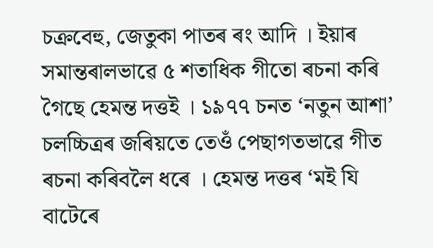চক্ৰবেহু, জেতুকা পাতৰ ৰং আদি । ইয়াৰ সমান্তৰালভাৱে ৫ শতাধিক গীতো ৰচনা কৰি গৈছে হেমন্ত দত্তই । ১৯৭৭ চনত ‘নতুন আশা’ চলচ্চিত্ৰৰ জৰিয়তে তেওঁ পেছাগতভাৱে গীত ৰচনা কৰিবলৈ ধৰে । হেমন্ত দত্তৰ ‘মই যি বাটেৰে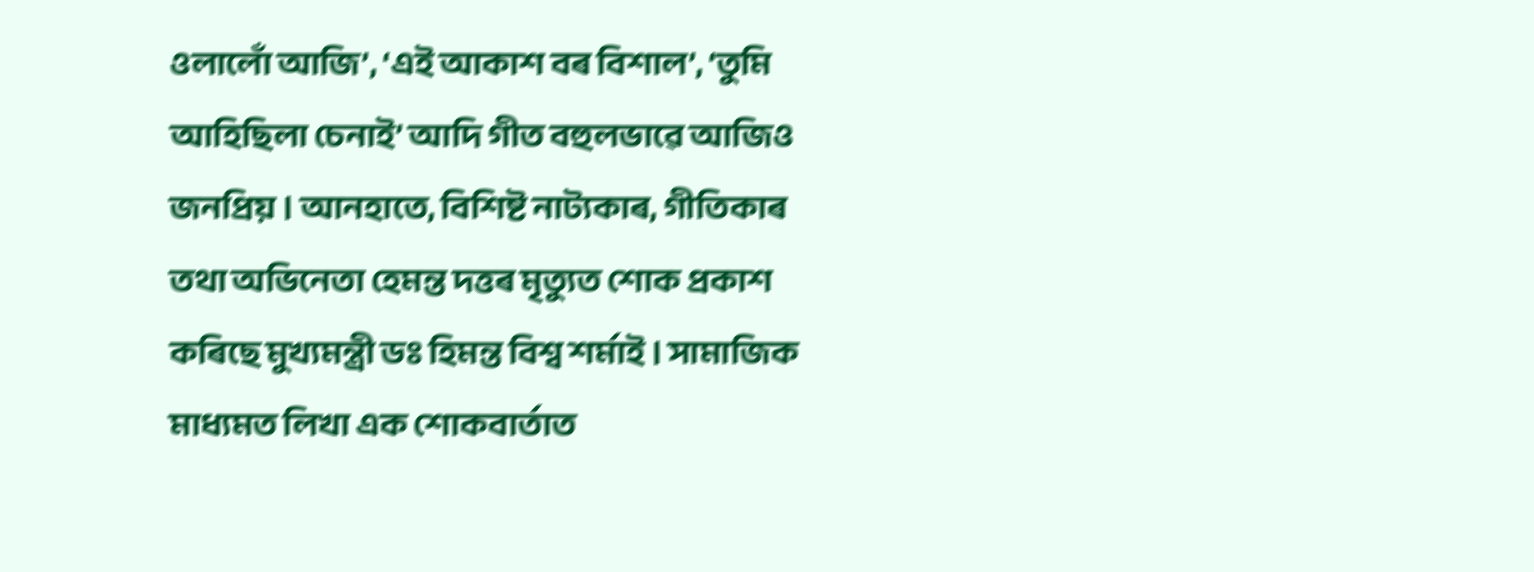ওলালোঁ আজি’, ‘এই আকাশ বৰ বিশাল’, ‘তুমি আহিছিলা চেনাই’ আদি গীত বহুলভাৱে আজিও জনপ্ৰিয় । আনহাতে, বিশিষ্ট নাট্যকাৰ, গীতিকাৰ তথা অভিনেতা হেমন্ত দত্তৰ মৃত্যুত শোক প্ৰকাশ কৰিছে মুখ্যমন্ত্ৰী ডঃ হিমন্ত বিশ্ব শৰ্মাই । সামাজিক মাধ্যমত লিখা এক শোকবাৰ্তাত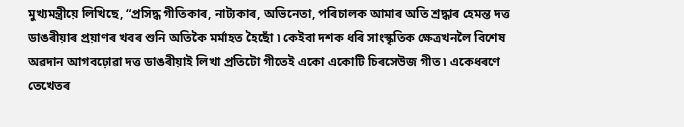মুখ্যমন্ত্ৰীয়ে লিখিছে, “প্ৰসিদ্ধ গীতিকাৰ, নাট্যকাৰ, অভিনেতা, পৰিচালক আমাৰ অতি শ্ৰদ্ধাৰ হেমন্ত দত্ত ডাঙৰীয়াৰ প্ৰয়াণৰ খবৰ শুনি অতিকৈ মৰ্মাহত হৈছোঁ ৷ কেইবা দশক ধৰি সাংস্কৃতিক ক্ষেত্ৰখনলৈ বিশেষ অৱদান আগবঢ়োৱা দত্ত ডাঙৰীয়াই লিখা প্ৰতিটো গীতেই একো একোটি চিৰসেউজ গীত ৷ একেধৰণে তেখেতৰ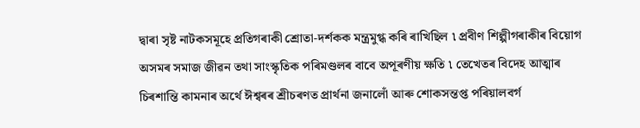দ্বাৰা সৃষ্ট নাটকসমূহে প্ৰতিগৰাকী শ্ৰোতা-দৰ্শকক মন্ত্ৰমুগ্ধ কৰি ৰাখিছিল ৷ প্ৰবীণ শিল্পীগৰাকীৰ বিয়োগ অসমৰ সমাজ জীৱন তথা সাংস্কৃতিক পৰিমণ্ডলৰ বাবে অপূৰণীয় ক্ষতি ৷ তেখেতৰ বিদেহ আত্মাৰ চিৰশান্তি কামনাৰ অৰ্থে ঈশ্বৰৰ শ্ৰীচৰণত প্ৰাৰ্থনা জনালোঁ আৰু শোকসন্তপ্ত পৰিয়ালবৰ্গ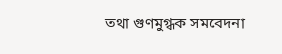তথা গুণমুগ্ধক সমবেদনা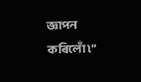জ্ঞাপন কৰিলোঁ ৷”